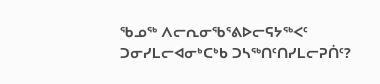ᖃᓄᖅ ᐱᓕᕆᓂᖃᕐᕕᐅᓕᕋᔭᖅᐸᑦ ᑐᓂᓯᒪᓕᐊᓂᒃᑕᒃᑲ ᑐᓴᖅᑎᑦᑎᓯᒪᓕᕈᑏᑦ?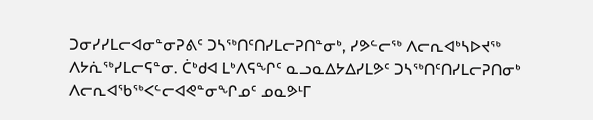ᑐᓂᓯᓯᒪᓕᐊᓂᓐᓂᕈᕕᑦ ᑐᓴᖅᑎᑦᑎᓯᒪᓕᕈᑎᓐᓂᒃ, ᓯᕗᓪᓕᖅ ᐱᓕᕆᐊᒃᓴᐅᔪᖅ ᐱᔭᕇᖅᓯᒪᓕᕋᓐᓂ. ᑖᒃᑯᐊ ᒪᒃᐱᕋᖏᑦ ᓇᓗᓇᐃᔭᐃᓯᒪᕗᑦ ᑐᓴᖅᑎᑦᑎᓯᒪᓕᕈᑎᓂᒃ ᐱᓕᕆᐊᖃᖅᐸᓪᓕᐊᕙᓐᓂᖏᓄᑦ ᓄᓇᕗᒻᒥ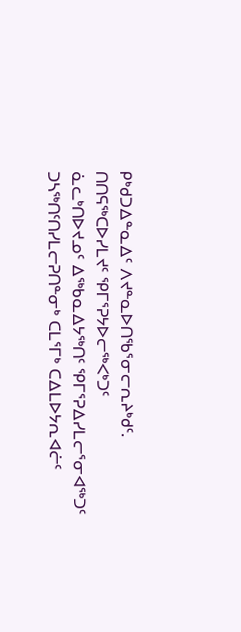ᑭᒃᑯᑐᐃᓐᓇᐃᑦ ᐱᔪᓐᓇᐅᑎᖃᕐᓂᓕᕆᔨᒃᑯᑦ.
ᑎᑎᕋᖅᑕᐅᓯᒪᔪᑦ ᕿᒥᕐᕈᔭᐅᓕᖅᐸᒃᑐᑦ
ᓈᓚᒃᑎᐅᔪᓄᑦ ᐃᖅᑲᓇᐃᔭᖅᑎᑦ ᕿᒥᕐᕈᐃᓯᒪᓕᕐᓂᐊᖅᑐᑦ ᑐᓴᖅᑎᑦᑎᓯᒪᓕᕈᑎᓐᓂᒃ ᑕᒪᕐᒥᒃ ᑕᐃᒪᐅᔭᕆᐊᓖᑦ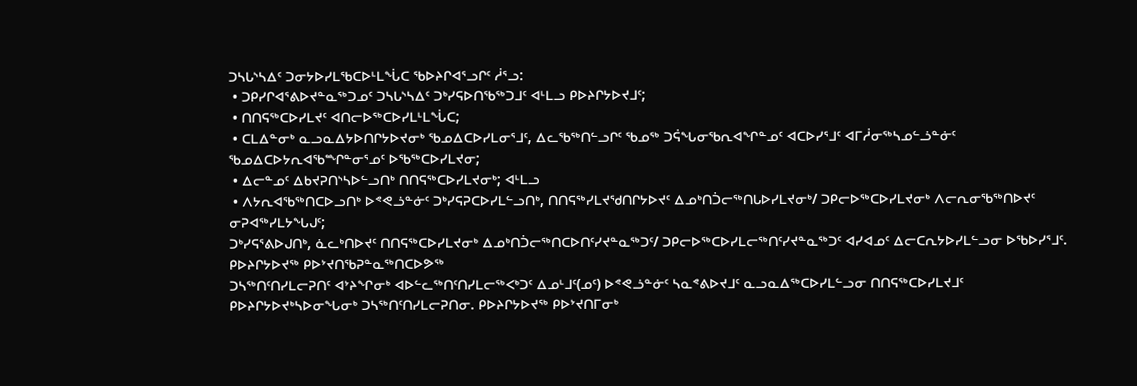ᑐᓴᒐᔅᓴᐃᑦ ᑐᓂᔭᐅᓯᒪᖃᑕᐅᒻᒪᖔᑕ ᖃᐅᔨᒋᐊᕐᓗᒋᑦ ᓲᕐᓗ:
 • ᑐᑭᓯᒋᐊᕐᕕᐅᔪᓐᓇᖅᑐᓄᑦ ᑐᓴᒐᔅᓴᐃᑦ ᑐᒃᓯᕋᐅᑎᖃᖅᑐᒧᑦ ᐊᒻᒪᓗ ᑭᐅᔨᒋᔭᐅᔪᒧᑦ;
 • ᑎᑎᕋᖅᑕᐅᓯᒪᔪᑦ ᐊᑎᓕᐅᖅᑕᐅᓯᒪᒻᒪᖔᑕ;
 • ᑕᒪᐃᓐᓂᒃ ᓇᓗᓇᐃᔭᐅᑎᒋᔭᐅᔪᓂᒃ ᖃᓄᐃᑕᐅᓯᒪᓂᕐᒧᑦ, ᐃᓚᖃᖅᑎᓪᓗᒋᑦ ᖃᓄᖅ ᑐᕌᖓᓂᖃᕆᐊᖏᓐᓄᑦ ᐊᑕᐅᓯᕐᒧᑦ ᐊᒥᓲᓂᖅᓴᓄᓪᓘᓐᓃᑦ ᖃᓄᐃᑕᐅᔭᕆᐊᖃᖖᒋᓐᓂᕐᓄᑦ ᐅᖃᖅᑕᐅᓯᒪᔪᓂ;
 • ᐃᓕᓐᓄᑦ ᐃᑲᔪᕈᑎᔅᓴᐅᓪᓗᑎᒃ ᑎᑎᕋᖅᑕᐅᓯᒪᔪᓂᒃ; ᐊᒻᒪᓗ
 • ᐱᔭᕆᐊᖃᖅᑎᑕᐅᓗᑎᒃ ᐅᕝᕙᓘᓐᓃᑦ ᑐᒃᓯᕋᕈᑕᐅᓯᒪᓪᓗᑎᒃ, ᑎᑎᕋᖅᓯᒪᔪᖁᑎᒋᔭᐅᔪᑦ ᐃᓄᒃᑎᑑᓕᖅᑎᒐᐅᓯᒪᔪᓂᒃ/ ᑐᑭᓕᐅᖅᑕᐅᓯᒪᔪᓂᒃ ᐱᓕᕆᓂᖃᖅᑎᐅᔪᑦ ᓂᕈᐊᖅᓯᒪᔭᖓᒍᑦ;
ᑐᒃᓯᕋᕐᕕᐅᒍᑎᒃ, ᓈᓚᒃᑎᐅᔪᑦ ᑎᑎᕋᖅᑕᐅᓯᒪᔪᓂᒃ ᐃᓄᒃᑎᑑᓕᖅᑎᑕᐅᑎᑦᓯᔪᓐᓇᖅᑐᑦ/ ᑐᑭᓕᐅᖅᑕᐅᓯᒪᓕᖅᑎᑦᓯᔪᓐᓇᖅᑐᑦ ᐊᓯᐊᓄᑦ ᐃᓕᑕᕆᔭᐅᓯᒪᓪᓗᓂ ᐅᖃᐅᓯᕐᒧᑦ.
ᑭᐅᔨᒋᔭᐅᔪᖅ ᑭᐅᔾᔪᑎᖃᕈᓐᓇᖅᑎᑕᐅᕗᖅ
ᑐᓴᖅᑎᑦᑎᓯᒪᓕᕈᑎᑦ ᐊᔾᔨᖏᓂᒃ ᐊᐅᓪᓚᖅᑎᑦᑎᓯᒪᓕᖅᐸᒃᑐᑦ ᐃᓄᒻᒧᑦ(ᓄᑦ) ᐅᕝᕙᓘᓐᓃᑦ ᓴᓇᕝᕕᐅᔪᒧᑦ ᓇᓗᓇᐃᖅᑕᐅᓯᒪᓪᓗᓂ ᑎᑎᕋᖅᑕᐅᓯᒪᔪᒧᑦ ᑭᐅᔨᒋᔭᐅᔪᒃᓴᐅᓂᖓᓂᒃ ᑐᓴᖅᑎᑦᑎᓯᒪᓕᕈᑎᓂ. ᑭᐅᔨᒋᔭᐅᔪᖅ ᑭᐅᔾᔪᑎᒥᓂᒃ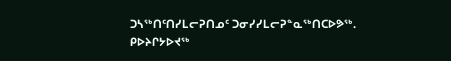ᑐᓴᖅᑎᑦᑎᓯᒪᓕᕈᑎᓄᑦ ᑐᓂᓯᓯᒪᓕᕈᓐᓇᖅᑎᑕᐅᕗᖅ.
ᑭᐅᔨᒋᔭᐅᔪᖅ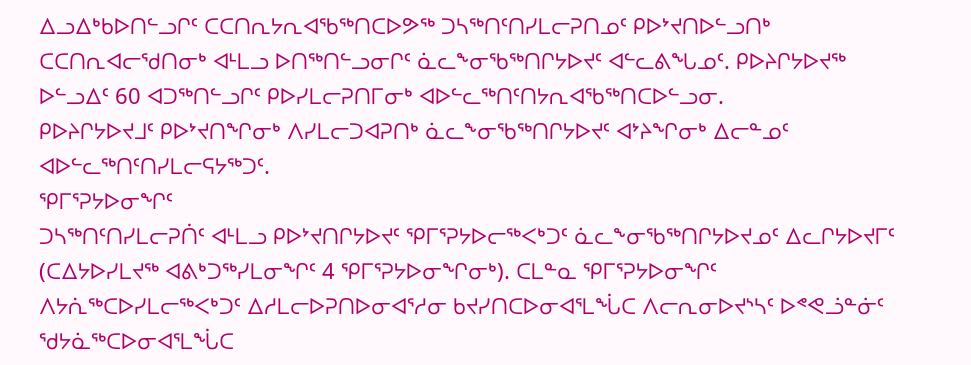ᐃᓗᐃᒃᑲᐅᑎᓪᓗᒋᑦ ᑕᑕᑎᕆᔭᕆᐊᖃᖅᑎᑕᐅᕗᖅ ᑐᓴᖅᑎᑦᑎᓯᒪᓕᕈᑎᓄᑦ ᑭᐅᔾᔪᑎᐅᓪᓗᑎᒃ ᑕᑕᑎᕆᐊᓕᖁᑎᓂᒃ ᐊᒻᒪᓗ ᐅᑎᖅᑎᓪᓗᓂᒋᑦ ᓈᓚᖕᓂᖃᖅᑎᒋᔭᐅᔪᑦ ᐊᓪᓚᕕᖓᓄᑦ. ᑭᐅᔨᒋᔭᐅᔪᖅ ᐅᓪᓗᐃᑦ 60 ᐊᑐᖅᑎᓪᓗᒋᑦ ᑭᐅᓯᒪᓕᕈᑎᒥᓂᒃ ᐊᐅᓪᓚᖅᑎᑦᑎᔭᕆᐊᖃᖅᑎᑕᐅᓪᓗᓂ.
ᑭᐅᔨᒋᔭᐅᔪᒧᑦ ᑭᐅᔾᔪᑎᖏᓂᒃ ᐱᓯᒪᓕᑐᐊᕈᑎᒃ ᓈᓚᖕᓂᖃᖅᑎᒋᔭᐅᔪᑦ ᐊᔾᔨᖏᓂᒃ ᐃᓕᓐᓄᑦ ᐊᐅᓪᓚᖅᑎᑦᑎᓯᒪᓕᕋᔭᖅᑐᑦ.
ᕿᒥᕐᕈᔭᐅᓂᖏᑦ
ᑐᓴᖅᑎᑦᑎᓯᒪᓕᕈᑏᑦ ᐊᒻᒪᓗ ᑭᐅᔾᔪᑎᒋᔭᐅᔪᑦ ᕿᒥᕐᕈᔭᐅᓕᖅᐸᒃᑐᑦ ᓈᓚᖕᓂᖃᖅᑎᒋᔭᐅᔪᓄᑦ ᐃᓚᒋᔭᐅᔪᒥᑦ (ᑕᐃᔭᐅᓯᒪᔪᖅ ᐊᕕᒃᑐᖅᓯᒪᓂᖏᑦ 4 ᕿᒥᕐᕈᔭᐅᓂᖏᓂᒃ). ᑕᒪᓐᓇ ᕿᒥᕐᕈᔭᐅᓂᖏᑦ ᐱᔭᕇᖅᑕᐅᓯᒪᓕᖅᐸᒃᑐᑦ ᐃᓱᒪᓕᐅᕈᑎᐅᓂᐊᕐᓱᓂ ᑲᔪᓯᑎᑕᐅᓂᐊᕐᒪᖔᑕ ᐱᓕᕆᓂᐅᔪᔅᓴᑦ ᐅᕝᕙᓘᓐᓃᑦ ᖁᔭᓈᖅᑕᐅᓂᐊᕐᒪᖔᑕ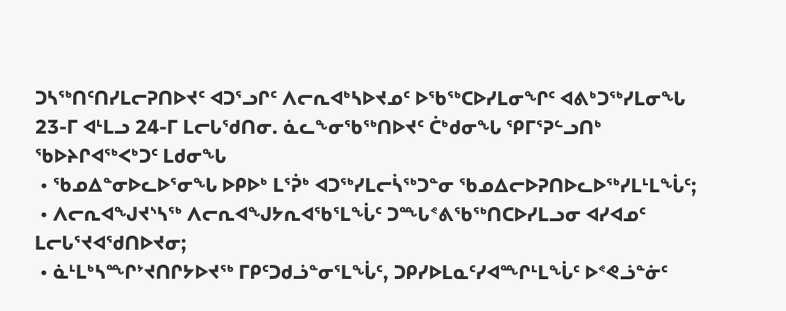ᑐᓴᖅᑎᑦᑎᓯᒪᓕᕈᑎᐅᔪᑦ ᐊᑐᕐᓗᒋᑦ ᐱᓕᕆᐊᒃᓴᐅᔪᓄᑦ ᐅᖃᖅᑕᐅᓯᒪᓂᖏᑦ ᐊᕕᒃᑐᖅᓯᒪᓂᖓ 23-ᒥ ᐊᒻᒪᓗ 24-ᒥ ᒪᓕᒐᖁᑎᓂ. ᓈᓚᖕᓂᖃᖅᑎᐅᔪᑦ ᑖᒃᑯᓂᖓ ᕿᒥᕐᕈᓪᓗᑎᒃ ᖃᐅᔨᒋᐊᖅᐸᒃᑐᑦ ᒪᑯᓂᖓ
 • ᖃᓄᐃᓐᓂᐅᓚᐅᕐᓂᖓ ᐅᑭᐅᒃ ᒪᕐᕉᒃ ᐊᑐᖅᓯᒪᓕᓵᖅᑐᓐᓂ ᖃᓄᐃᓕᐅᕈᑎᐅᓚᐅᖅᓯᒪᒻᒪᖔᑦ;
 • ᐱᓕᕆᐊᖑᔪᔅᓴᖅ ᐱᓕᕆᐊᖑᔭᕆᐊᖃᕐᒪᖔᑦ ᑐᖖᒐᕝᕕᖃᖅᑎᑕᐅᓯᒪᓗᓂ ᐊᓯᐊᓄᑦ ᒪᓕᒐᕐᔪᐊᖁᑎᐅᔪᓂ;
 • ᓈᒻᒪᒃᓴᖖᒋᔾᔪᑎᒋᔭᐅᔪᖅ ᒥᑭᑦᑐᑯᓘᓐᓂᕐᒪᖔᑦ, ᑐᑭᓯᐅᒪᓇᑦᓯᐊᖖᒋᒻᒪᖔᑦ ᐅᕝᕙᓘᓐᓃᑦ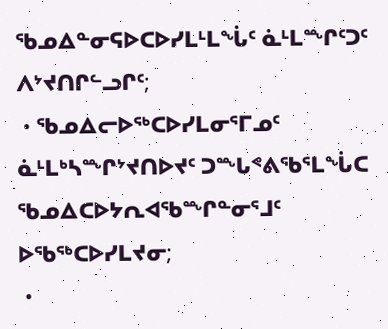ᖃᓄᐃᓐᓂᕋᐅᑕᐅᓯᒪᒻᒪᖔᑦ ᓈᒻᒪᖖᒋᑦᑐᑦ ᐱᔾᔪᑎᒋᓪᓗᒋᑦ;
 • ᖃᓄᐃᓕᐅᖅᑕᐅᓯᒪᓂᕐᒥᓄᑦ ᓈᒻᒪᒃᓴᖖᒋᔾᔪᑎᐅᔪᑦ ᑐᖖᒐᕝᕕᖃᕐᒪᖔᑕ ᖃᓄᐃᑕᐅᔭᕆᐊᖃᖖᒋᓐᓂᕐᒧᑦ ᐅᖃᖅᑕᐅᓯᒪᔪᓂ;
 •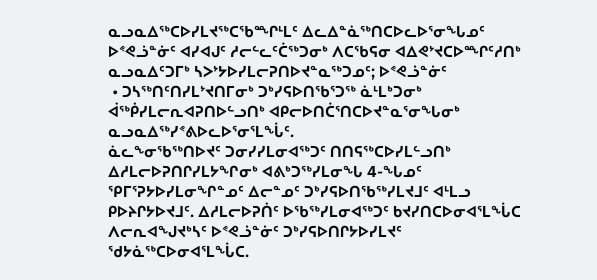ᓇᓗᓇᐃᖅᑕᐅᓯᒪᔪᖅᑕᖃᖖᒋᒻᒪᑦ ᐃᓚᐃᓐᓈᖅᑎᑕᐅᓚᐅᕐᓂᖓᓄᑦ ᐅᕝᕙᓘᓐᓃᑦ ᐊᓯᐊᒍᑦ ᓱᓕᓪᓚᑦᑖᖅᑐᓂᒃ ᐱᑕᖃᕋᓂ ᐊᐃᕙᔾᔪᑕᐅᖖᒋᑦᓱᑎᒃ ᓇᓗᓇᐃᑦᑐᒥᒃ ᓴᐳᔾᔭᐅᓯᒪᓕᕈᑎᐅᔪᓐᓇᖅᑐᓄᑦ; ᐅᕝᕙᓘᓐᓃᑦ
 • ᑐᓴᖅᑎᑦᑎᓯᒪᔾᔪᑎᒥᓂᒃ ᑐᒃᓯᕋᐅᑎᖃᕐᑐᖅ ᓈᒻᒪᒃᑐᓂᒃ ᐋᖅᑮᓯᒪᓕᕆᐊᕈᑎᐅᓪᓗᑎᒃ ᐊᑭᓕᐅᑎᑖᕐᑎᑕᐅᔪᓐᓇᕐᓂᖓᓂᒃ ᓇᓗᓇᐃᖅᓯᕝᕕᐅᓚᐅᕐᓂᕐᒪᖔᑦ.
ᓈᓚᖕᓂᖃᖅᑎᐅᔪᑦ ᑐᓂᓯᓯᒪᓂᐊᖅᑐᑦ ᑎᑎᕋᖅᑕᐅᓯᒪᓪᓗᑎᒃ ᐃᓱᒪᓕᐅᕈᑎᒋᓯᒪᔭᖏᓂᒃ ᐊᕕᒃᑐᖅᓯᒪᓂᖓ 4-ᖓᓄᑦ ᕿᒥᕐᕈᔭᐅᓯᒪᓂᖏᓐᓄᑦ ᐃᓕᓐᓄᑦ ᑐᒃᓯᕋᐅᑎᖃᖅᓯᒪᔪᒧᑦ ᐊᒻᒪᓗ ᑭᐅᔨᒋᔭᐅᔪᒧᑦ. ᐃᓱᒪᓕᐅᕈᑏᑦ ᐅᖃᖅᓯᒪᓂᐊᖅᑐᑦ ᑲᔪᓯᑎᑕᐅᓂᐊᕐᒪᖔᑕ ᐱᓕᕆᐊᖑᔪᒃᓴᑦ ᐅᕝᕙᓘᓐᓃᑦ ᑐᒃᓯᕋᐅᑎᒋᔭᐅᓯᒪᔪᑦ ᖁᔭᓈᖅᑕᐅᓂᐊᕐᒪᖔᑕ.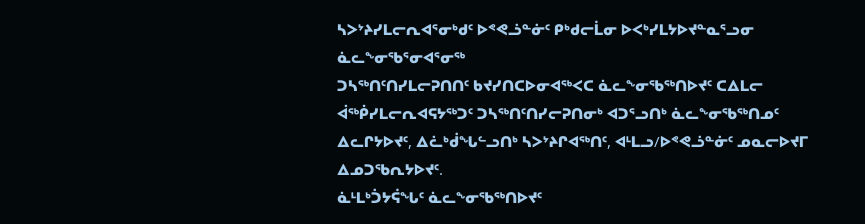ᓴᐳᔾᔨᓯᒪᓕᕆᐊᕐᓂᒃᑯᑦ ᐅᕝᕙᓘᓐᓃᑦ ᑭᒃᑯᓕᒫᓂ ᐅᐸᒃᓯᒪᔭᐅᔪᓐᓇᕐᓗᓂ ᓈᓚᖕᓂᖃᕐᓂᐊᕐᓂᖅ
ᑐᓴᖅᑎᑦᑎᓯᒪᓕᕈᑎᑎᑦ ᑲᔪᓯᑎᑕᐅᓂᐊᖅᐸᑕ ᓈᓚᖕᓂᖃᖅᑎᐅᔪᑦ ᑕᐃᒪᓕ ᐋᖅᑮᓯᒪᓕᕆᐊᕋᔭᖅᑐᑦ ᑐᓴᖅᑎᑦᑎᓯᓕᕈᑎᓂᒃ ᐊᑐᕐᓗᑎᒃ ᓈᓚᖕᓂᖃᖅᑎᓄᑦ ᐃᓚᒋᔭᐅᔪᑦ, ᐃᓛᒃᑰᖓᓪᓗᑎᒃ ᓴᐳᔾᔨᒋᐊᖅᑎᑦ, ᐊᒻᒪᓗ/ᐅᕝᕙᓘᓐᓃᑦ ᓄᓇᓕᐅᔪᒥ ᐃᓄᑐᖃᕆᔭᐅᔪᑦ.
ᓈᒻᒪᒃᑑᔭᕌᖓᑦ ᓈᓚᖕᓂᖃᖅᑎᐅᔪᑦ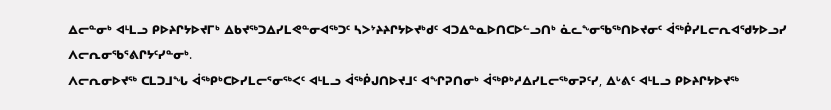ᐃᓕᓐᓂᒃ ᐊᒻᒪᓗ ᑭᐅᔨᒋᔭᐅᔪᒥᒃ ᐃᑲᔪᖅᑐᐃᓯᒪᕙᓐᓂᐊᖅᑐᑦ ᓴᐳᔾᔨᔨᒋᔭᐅᔪᒃᑯᑦ ᐊᑐᐃᓐᓇᐅᑎᑕᐅᓪᓗᑎᒃ ᓈᓚᖕᓂᖃᖅᑎᐅᔪᓂᑦ ᐋᖅᑮᓯᒪᓕᕆᐊᖁᔭᐅᓗᓯ ᐱᓕᕆᓂᖃᕐᕕᒋᔭᑦᓯᓐᓂᒃ.
ᐱᓕᕆᓂᐅᔪᖅ ᑕᒪᑐᒧᖓ ᐋᖅᑭᒃᑕᐅᓯᒪᓕᕐᓂᖅᐸᑦ ᐊᒻᒪᓗ ᐋᖅᑮᒍᑎᐅᔪᒧᑦ ᐊᖏᕈᑎᓂᒃ ᐋᖅᑭᒃᓱᐃᓯᒪᓕᖅᓂᕈᑦᓯ, ᐃᒡᕕᑦ ᐊᒻᒪᓗ ᑭᐅᔨᒋᔭᐅᔪᖅ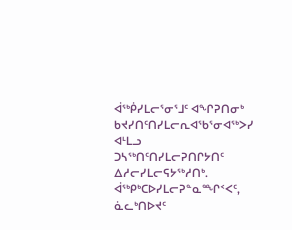ᐋᖅᑮᓯᒪᓕᕐᓂᕐᒧᑦ ᐊᖏᕈᑎᓂᒃ ᑲᔪᓯᑎᑦᑎᓯᒪᓕᕆᐊᖃᕐᓂᐊᖅᐳᓯ ᐊᒻᒪᓗ ᑐᓴᖅᑎᑦᑎᓯᒪᓕᕈᑎᒋᔭᑎᑦ ᐃᓱᓕᓯᒪᓕᕋᔭᖅᓱᑎᒃ.
ᐋᖅᑭᒃᑕᐅᓯᒪᓕᕈᓐᓇᖖᒋᑉᐸᑦ, ᓈᓚᒃᑎᐅᔪᑦ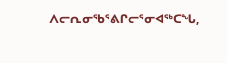ᐱᓕᕆᓂᖃᕐᕕᒋᓕᕐᓂᐊᖅᑕᖓ,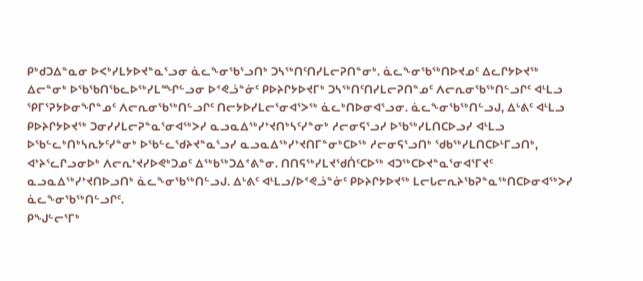ᑭᒃᑯᑐᐃᓐᓇᓂ ᐅᐸᒃᓯᒪᔭᐅᔪᓐᓇᕐᓗᓂ ᓈᓚᖕᓂᖃᕐᓗᑎᒃ ᑐᓴᖅᑎᑦᑎᓯᒪᓕᕈᑎᓐᓂᒃ. ᓈᓚᖕᓂᖃᖅᑎᐅᔪᓄᑦ ᐃᓚᒋᔭᐅᔪᖅ ᐃᓕᓐᓂᒃ ᐅᖃᖃᑎᖃᓚᐅᖅᓯᒪᖖᒋᓪᓗᓂ ᐅᕝᕙᓘᓐᓃᑦ ᑭᐅᔨᒋᔭᐅᔪᒥᒃ ᑐᓴᖅᑎᑦᑎᓯᒪᓕᕈᑎᓐᓄᑦ ᐱᓕᕆᓂᖃᖅᑎᓪᓗᒋᑦ ᐊᒻᒪᓗ ᕿᒥᕐᕈᔭᐅᓂᖏᓐᓄᑦ ᐱᓕᕆᓂᖃᖅᑎᓪᓗᒋᑦ ᑎᓕᔭᐅᓯᒪᓕᕐᓂᐊᕐᐳᖅ ᓈᓚᒃᑎᐅᓂᐊᕐᓗᓂ. ᓈᓚᖕᓂᖃᖅᑎᓪᓗᒍ, ᐃᒡᕕᑦ ᐊᒻᒪᓗ ᑭᐅᔨᒋᔭᐅᔪᖅ ᑐᓂᓯᓯᒪᓕᕈᓐᓇᕐᓂᐊᖅᐳᓯ ᓇᓗᓇᐃᖅᓯᔾᔪᑎᒃᓴᑦᓯᓐᓂᒃ ᓱᓕᓂᕋᕐᓗᓯ ᐅᖃᖅᓯᒪᑎᑕᐅᓗᓯ ᐊᒻᒪᓗ ᐅᖃᓪᓚᒃᑎᒃᓴᕆᔭᑦᓯᓐᓂᒃ ᐅᖃᓪᓚᖁᔨᔪᓐᓇᕐᓗᓯ ᓇᓗᓇᐃᖅᓯᔾᔪᑎᒥᓐᓂᒃᑕᐅᖅ ᓱᓕᓂᕋᕐᓗᑎᒃ ᖁᑲᖅᓯᒪᑎᑕᐅᒻᒥᓗᑎᒃ, ᐊᔾᔨᕐᓚᒋᓗᓂᐅᒃ ᐱᓕᕆᔾᔪᓯᐅᕙᒃᑐᓄᑦ ᐃᖅᑲᖅᑐᐃᕝᕕᓐᓂ. ᑎᑎᕋᖅᓯᒪᔪᖁᑏᑦᑕᐅᖅ ᐊᑐᖅᑕᐅᔪᓐᓇᕐᓂᐊᕐᒥᔪᑦ ᓇᓗᓇᐃᖅᓯᔾᔪᑎᐅᓗᑎᒃ ᓈᓚᖕᓂᖃᖅᑎᓪᓗᒍ. ᐃᒡᕕᑦ ᐊᒻᒪᓗ/ᐅᕝᕙᓘᓐᓃᑦ ᑭᐅᔨᒋᔭᐅᔪᖅ ᒪᓕᒐᓕᕆᔨᖃᕈᓐᓇᖅᑎᑕᐅᓂᐊᖅᐳᓯ ᓈᓚᖕᓂᖃᖅᑎᓪᓗᒋᑦ.
ᑭᖑᓪᓕᕐᒥᒃ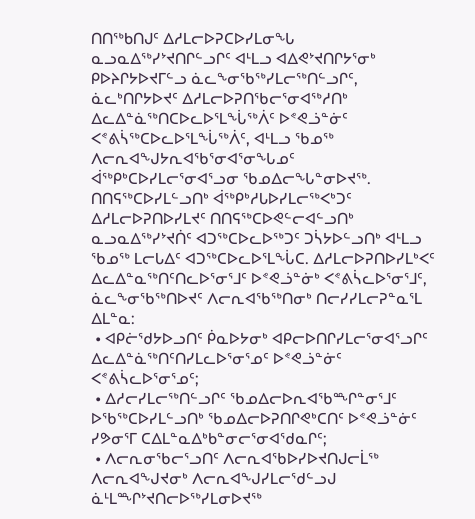ᑎᑎᖅᑲᑎᒍᑦ ᐃᓱᒪᓕᐅᕈᑕᐅᓯᒪᓂᖓ
ᓇᓗᓇᐃᖅᓯᔾᔪᑎᒋᓪᓗᒋᑦ ᐊᒻᒪᓗ ᐊᐃᕙᔾᔪᑎᒋᔭᕐᓂᒃ ᑭᐅᔨᒋᔭᐅᔪᒥᓪᓗ ᓈᓚᖕᓂᖃᖅᓯᒪᓕᖅᑎᓪᓗᒋᑦ, ᓈᓚᒃᑎᒋᔭᐅᔪᑦ ᐃᓱᒪᓕᐅᕈᑎᖃᓕᕐᓂᐊᖅᓱᑎᒃ ᐃᓚᐃᓐᓈᖅᑎᑕᐅᓚᐅᕐᒪᖔᖅᐲᑦ ᐅᕝᕙᓘᓐᓃᑦ ᐸᕝᕕᓵᖅᑕᐅᓚᐅᕐᒪᖔᖅᐲᑦ, ᐊᒻᒪᓗ ᖃᓄᖅ ᐱᓕᕆᐊᖑᔭᕆᐊᖃᕐᓂᐊᕐᓂᖓᓄᑦ ᐋᖅᑭᒃᑕᐅᓯᒪᓕᕐᓂᐊᕐᓗᓂ ᖃᓄᐃᓕᖓᓐᓂᐅᔪᖅ.
ᑎᑎᕋᖅᑕᐅᓯᒪᓪᓗᑎᒃ ᐋᖅᑭᒃᓱᒐᐅᓯᒪᓕᖅᐸᒃᑐᑦ ᐃᓱᒪᓕᐅᕈᑎᐅᓯᒪᔪᑦ ᑎᑎᕋᖅᑕᐅᕙᓪᓕᐊᓪᓗᑎᒃ ᓇᓗᓇᐃᖅᓯᔾᔪᑏᑦ ᐊᑐᖅᑕᐅᓚᐅᖅᑐᑦ ᑐᓵᔭᐅᓪᓗᑎᒃ ᐊᒻᒪᓗ ᖃᓄᖅ ᒪᓕᒐᐃᑦ ᐊᑐᖅᑕᐅᓚᐅᕐᒪᖔᑕ. ᐃᓱᒪᓕᐅᕈᑎᐅᓯᒪᒃᐸᑦ ᐃᓚᐃᓐᓇᖅᑎᑦᑎᓚᐅᕐᓂᕐᒧᑦ ᐅᕝᕙᓘᓐᓃᒃ ᐸᕝᕕᓵᓚᐅᕐᓂᕐᒧᑦ, ᓈᓚᖕᓂᖃᖅᑎᐅᔪᑦ ᐱᓕᕆᐊᖃᖅᑎᓂᒃ ᑎᓕᓯᓯᒪᓕᕈᓐᓇᕐᒪ ᐃᒪᓐᓇ:
 • ᐊᑭᓖᖁᔭᐅᓗᑎᑦ ᑮᓇᐅᔭᓂᒃ ᐊᑭᓕᐅᑎᒋᓯᒪᓕᕐᓂᐊᕐᓗᒋᑦ ᐃᓚᐃᓐᓈᖅᑎᑦᑎᓯᒪᓚᐅᕐᓂᕐᓄᑦ ᐅᕝᕙᓘᓐᓃᑦ ᐸᕝᕕᓵᓚᐅᕐᓂᕐᓄᑦ;
 • ᐃᓱᓕᓯᒪᓕᖅᑎᓪᓗᒋᑦ ᖃᓄᐃᓕᐅᕆᐊᖃᖖᒋᓐᓂᕐᒧᑦ ᐅᖃᖅᑕᐅᓯᒪᓪᓗᑎᒃ ᖃᓄᐃᓕᐅᕈᑎᒋᕙᒃᑕᑎᑦ ᐅᕝᕙᓘᓐᓃᑦ ᓯᕗᓂᕐᒥ ᑕᐃᒪᓐᓇᐃᒃᑲᓐᓂᓕᕐᓂᐊᖁᓇᒋᑦ;
 • ᐱᓕᕆᓂᖃᓕᕐᓗᑎᑦ ᐱᓕᕆᐊᖃᐅᓯᐅᔪᑎᒍᓕᒫᖅ ᐱᓕᕆᐊᖑᔪᓂᒃ ᐱᓕᕆᐊᖑᓯᒪᓕᖁᓪᓗᒍ ᓈᒻᒪᖖᒋᔾᔪᑎᓕᐅᖅᓯᒪᓂᐅᔪᖅ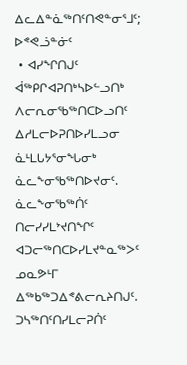ᐃᓚᐃᓐᓈᖅᑎᑦᑎᕙᓐᓂᕐᒧᑦ; ᐅᕝᕙᓘᓐᓃᑦ
 • ᐊᓯᖏᑎᒍᑦ ᐋᖅᑭᒋᐊᕈᑎᒃᓴᐅᓪᓗᑎᒃ ᐱᓕᕆᓂᖃᖅᑎᑕᐅᓗᑎᑦ ᐃᓱᒪᓕᐅᕈᑎᐅᓯᒪᓗᓂ ᓈᒻᒪᒐᔭᕐᓂᖓᓂᒃ ᓈᓚᖕᓂᖃᖅᑎᐅᔪᓂᑦ.
ᓈᓚᖕᓂᖃᖅᑏᑦ ᑎᓕᓯᓯᒪᔾᔪᑎᖏᑦ ᐊᑐᓕᖅᑎᑕᐅᓯᒪᔪᓐᓇᖅᐳᑦ ᓄᓇᕗᒻᒥ ᐃᖅᑲᖅᑐᐃᕝᕕᓕᕆᔨᑎᒍᑦ.
ᑐᓴᖅᑎᑦᑎᓯᒪᓕᕈᑏᑦ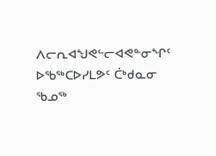ᐱᓕᕆᐊᖑᕙᓪᓕᐊᕙᓐᓂᖏᑦ ᐅᖃᖅᑕᐅᓯᒪᕗᑦ ᑖᒃᑯᓇᓂ ᖃᓄᖅ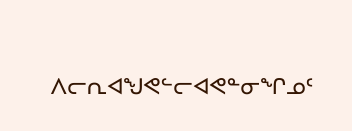ᐱᓕᕆᐊᖑᕙᓪᓕᐊᕙᓐᓂᖏᓄᑦ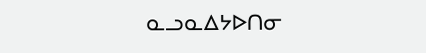ᓇᓗᓇᐃᔭᐅᑎᓂ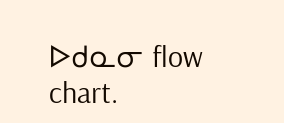ᐅᑯᓇᓂ flow chart.